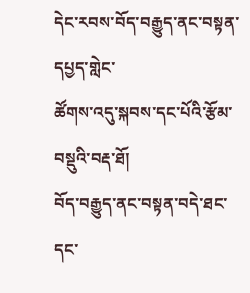དེང་རབས་བོད་བརྒྱུད་ནང་བསྟན་དཔྱད་གླེང་
ཚོགས་འདུ་སྐབས་དང་པོའི་རྩོམ་བསྡུའི་བརྡ་ཐོ།
བོད་བརྒྱུད་ནང་བསྟན་བདེ་ཐང་དང་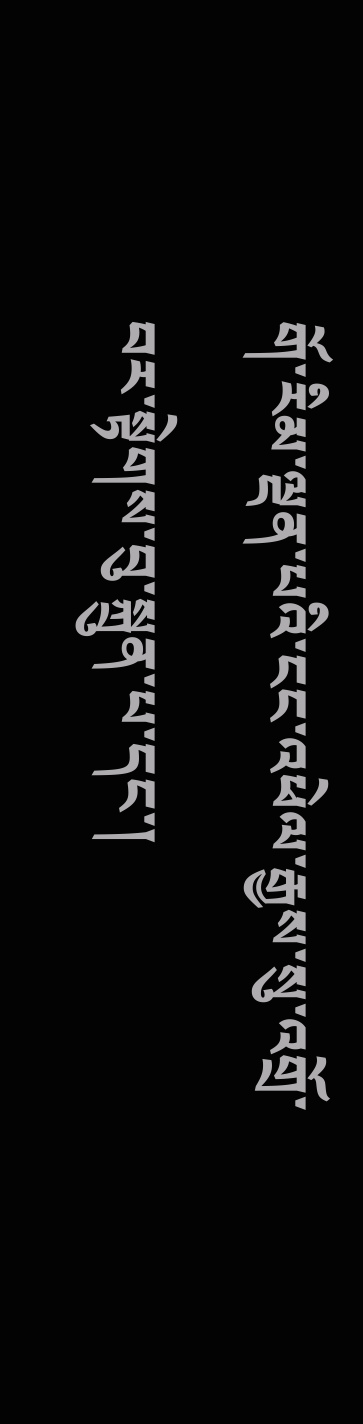གོ་རིམ་ལྡན་པའི་ངང་འཕེལ་རྒྱས་སུ་འགྲོ་བར་སྟེགས་བུ་སྐྲུན་པ་དང་།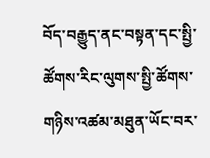བོད་བརྒྱུད་ནང་བསྟན་དང་སྤྱི་ཚོགས་རིང་ལུགས་སྤྱི་ཚོགས་གཉིས་འཚམ་མཐུན་ཡོང་བར་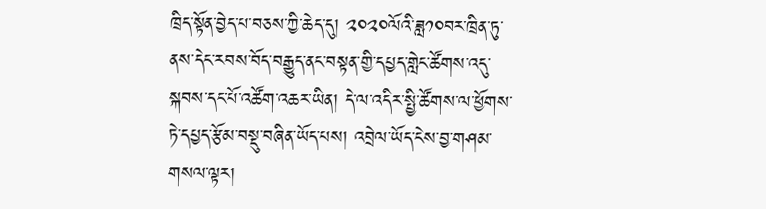ཁྲིད་སྟོན་བྱེད་པ་བཅས་ཀྱི་ཆེད་དུ། ༢༠༢༠ལོའི་ཟླ༡༠བར་ཁྲིན་ཏུ་ནས་དེང་རབས་བོད་བརྒྱུད་ནང་བསྟན་གྱི་དཔྱད་གླེང་ཚོགས་འདུ་སྐབས་དང་པོ་འཚོག་འཆར་ཡིན། དེ་ལ་འདིར་སྤྱི་ཚོགས་ལ་ཕྱོགས་ཏེ་དཔྱད་རྩོམ་བསྡུ་བཞིན་ཡོད་པས། འབྲེལ་ཡོད་ངེས་བྱ་གཤམ་གསལ་ལྟར།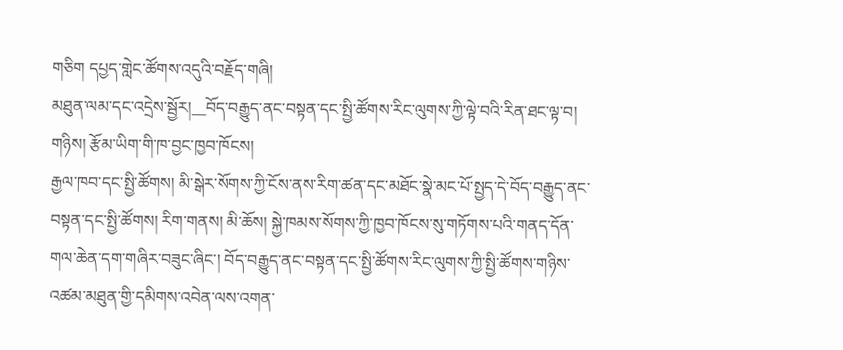གཅིག དཔྱད་གླེང་ཚོགས་འདུའི་བརྗོད་གཞི།
མཐུན་ལམ་དང་འདྲེས་སྦྱོར།__བོད་བརྒྱུད་ནང་བསྟན་དང་སྤྱི་ཚོགས་རིང་ལུགས་ཀྱི་ལྟེ་བའི་རིན་ཐང་ལྟ་བ།
གཉིས། རྩོམ་ཡིག་གི་ཁ་བྱང་ཁྱབ་ཁོངས།
རྒྱལ་ཁབ་དང་སྤྱི་ཚོགས། མི་སྒེར་སོགས་ཀྱི་ངོས་ནས་རིག་ཚན་དང་མཐོང་སྣེ་མང་པོ་སྤྱད་དེ་བོད་བརྒྱུད་ནང་བསྟན་དང་སྤྱི་ཚོགས། རིག་གནས། མི་ཆོས། སྐྱེ་ཁམས་སོགས་ཀྱི་ཁྱབ་ཁོངས་སུ་གཏོགས་པའི་གནད་དོན་གལ་ཆེན་དག་གཞིར་བཟུང་ཞིང་། བོད་བརྒྱུད་ནང་བསྟན་དང་སྤྱི་ཚོགས་རིང་ལུགས་ཀྱི་སྤྱི་ཚོགས་གཉིས་འཚམ་མཐུན་གྱི་དམིགས་འབེན་ལས་འགན་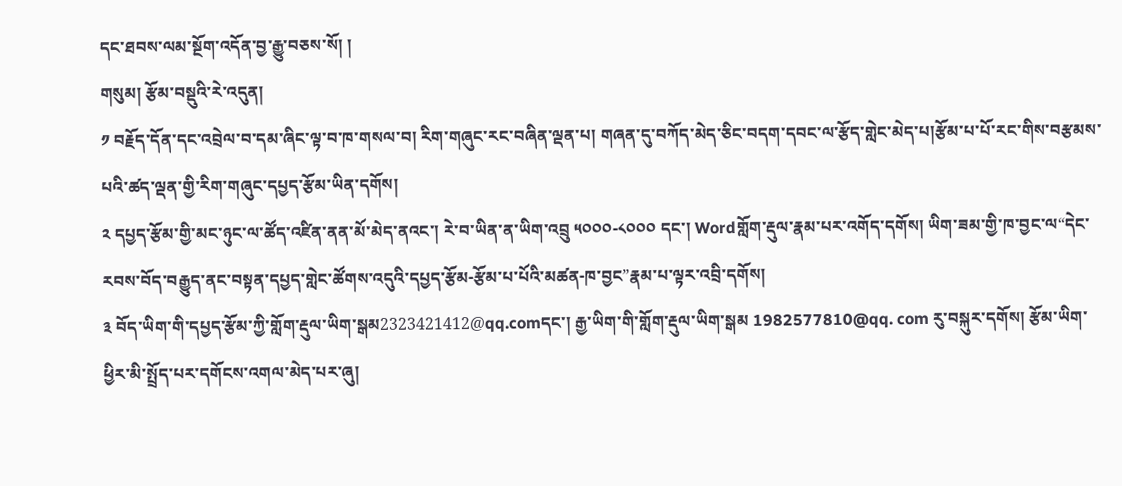དང་ཐབས་ལམ་སྔོག་འདོན་བྱ་རྒྱུ་བཅས་སོ། །
གསུམ། རྩོམ་བསྡུའི་རེ་འདུན།
༡ བརྗོད་དོན་དང་འབྲེལ་བ་དམ་ཞིང་ལྟ་བ་ཁ་གསལ་བ། རིག་གཞུང་རང་བཞིན་ལྡན་པ། གཞན་དུ་བཀོད་མེད་ཅིང་བདག་དབང་ལ་རྩོད་གླེང་མེད་པ།རྩོམ་པ་པོ་རང་གིས་བརྩམས་པའི་ཚད་ལྡན་གྱི་རིག་གཞུང་དཔྱད་རྩོམ་ཡིན་དགོས།
༢ དཔྱད་རྩོམ་གྱི་མང་ཉུང་ལ་ཚོད་འཛིན་ནན་མོ་མེད་ནའང་། རེ་བ་ཡིན་ན་ཡིག་འབྲུ ༥༠༠༠-༨༠༠༠ དང་། Wordགློག་རྡུལ་རྣམ་པར་འགོད་དགོས། ཡིག་ཟམ་གྱི་ཁ་བྱང་ལ“དེང་རབས་བོད་བརྒྱུད་ནང་བསྟན་དཔྱད་གླེང་ཚོགས་འདུའི་དཔྱད་རྩོམ-རྩོམ་པ་པོའི་མཚན-ཁ་བྱང”རྣམ་པ་ལྟར་འབྲི་དགོས།
༣ བོད་ཡིག་གི་དཔྱད་རྩོམ་ཀྱི་གློག་རྡུལ་ཡིག་སྒམ2323421412@qq.comདང་། རྒྱ་ཡིག་གི་གློག་རྡུལ་ཡིག་སྒམ 1982577810@qq. com རུ་བསྐུར་དགོས། རྩོམ་ཡིག་ཕྱིར་མི་སྤྲོད་པར་དགོངས་འགལ་མེད་པར་ཞུ།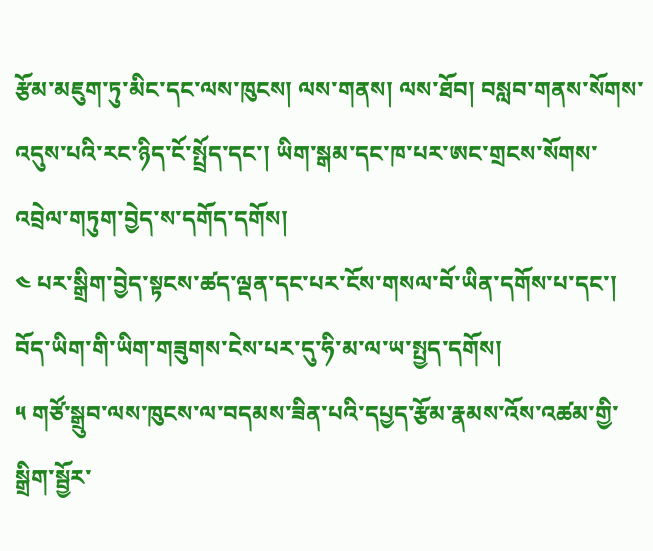རྩོམ་མཇུག་ཏུ་མིང་དང་ལས་ཁུངས། ལས་གནས། ལས་ཐོབ། བསླབ་གནས་སོགས་འདུས་པའི་རང་ཉིད་ངོ་སྤྲོད་དང་། ཡིག་སྒམ་དང་ཁ་པར་ཨང་གྲངས་སོགས་འབྲེལ་གཏུག་བྱེད་ས་དགོད་དགོས།
༤ པར་སྒྲིག་བྱེད་སྟངས་ཚད་ལྡན་དང་པར་ངོས་གསལ་བོ་ཡིན་དགོས་པ་དང་། བོད་ཡིག་གི་ཡིག་གཟུགས་ངེས་པར་དུ་ཧི་མ་ལ་ཡ་སྤྱད་དགོས།
༥ གཙོ་སྒྲུབ་ལས་ཁུངས་ལ་བདམས་ཟིན་པའི་དཔྱད་རྩོམ་རྣམས་འོས་འཚམ་གྱི་སྒྲིག་སྦྱོར་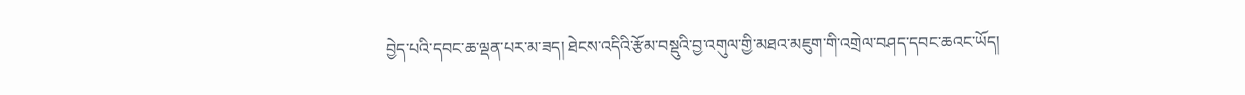བྱེད་པའི་དབང་ཆ་ལྡན་པར་མ་ཟད། ཐེངས་འདིའི་རྩོམ་བསྡུའི་བྱ་འགུལ་གྱི་མཐའ་མཇུག་གི་འགྲེལ་བཤད་དབང་ཆའང་ཡོད།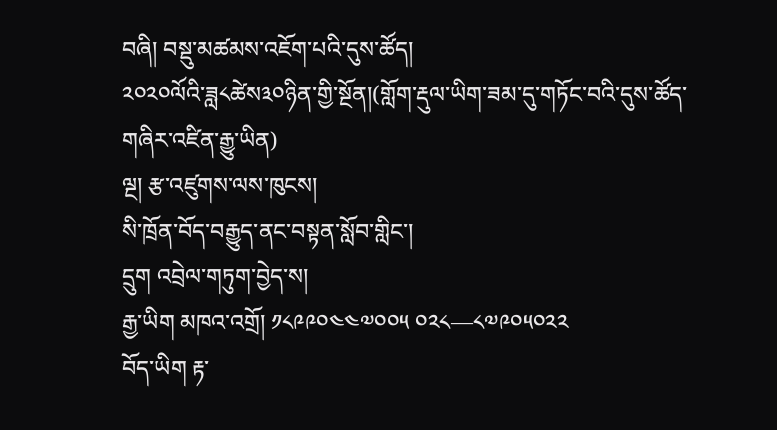བཞི། བསྡུ་མཚམས་འཇོག་པའི་དུས་ཚོད།
༢༠༢༠ལོའི་ཟླ༨ཚེས༣༠ཉིན་གྱི་སྔོན།(གློག་རྡུལ་ཡིག་ཟམ་དུ་གཏོང་བའི་དུས་ཚོད་གཞིར་འཛིན་རྒྱུ་ཡིན)
ལྔ། རྩ་འཛུགས་ལས་ཁུངས།
སི་ཁྲོན་བོད་བརྒྱུད་ནང་བསྟན་སློབ་གླིང་།
དྲུག འབྲེལ་གཏུག་བྱེད་ས།
རྒྱ་ཡིག མཁའ་འགྲོ། ༡༨༩༩༠༤༤༧༠༠༥ ༠༢༨—༨༧༩༠༥༠༢༢
བོད་ཡིག རྟ་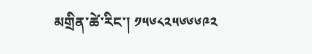མགྲིན་ཚེ་རིང་། ༡༥༦༨༢༥༦༦༦༩༢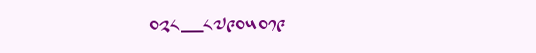༠༢༨—༨༧༩༠༥༠༡༩